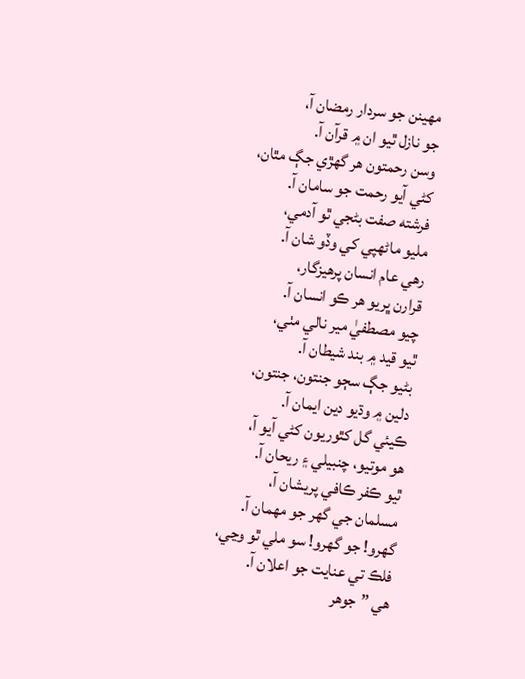مهينن جو سردار رمضان آ،
جو نازل ٿيو ان ۾ قرآن آ.
وسن رحمتون هر گهڙي جڳ مٿان،
کڻي آيو رحمت جو سامان آ.
فرشته صفت بڻجي ٿو آدمي،
مليو ماڻهپي کي وڏو شان آ.
رهي عام انسان پرهيزگار،
قرارن ڀريو هر ڪو انسان آ.
چيو مصطفيٰ مير نالي مٺي،
ٿيو قيد ۾ بند شيطان آ.
بڻيو جڳ سڄو جنتون، جنتون،
دلين ۾ وڌيو دين ايمان آ.
ڪيئي گل کٿوريون کڻي آيو آ،
هو موتيو، چنبيلي ۽ ريحان آ.
ٿيو ڪفر ڪافي پريشان آ،
مسلمان جي گهر جو مهمان آ.
گهرو! جو گهرو! سو ملي ٿو وڃي،
فلڪ تي عنايت جو اعلان آ.
هي ”جوهر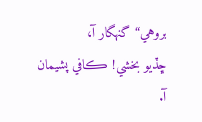بروهي“ گنهگار آ،
ڇڏيو بخشي! ڪافي پشيمان آ.